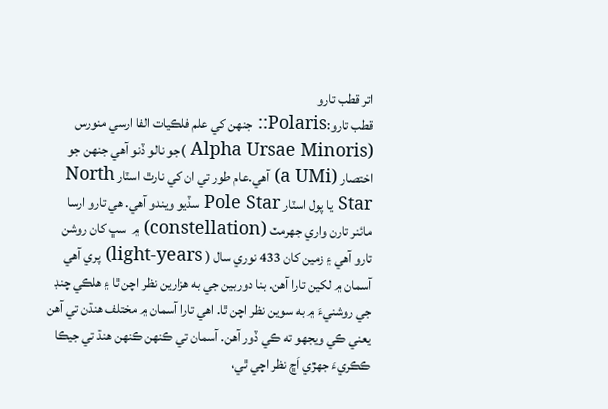اتر قطب تارو
قطب تارو:Polaris:: جنھن کي علم فلڪيات الفا ارسي منورس (Alpha Ursae Minoris )جو نالو ڏنو آھي جنھن جو اختصار (a UMi) آھي.عام طور تي ان کي نارٿ اسٽار North Star يا پول اسٽار Pole Star سڏيو ويندو آهي. ھي تارو ارسا مائنر تارن واري جھرمٽ (constellation) ۾ سڀ کان روشن تارو آھي ۽ زمين کان 433 نوري سال ( light-years) پري آھي
آسمان ۾ لکين تارا آهن. بنا دوربين جي به هزارين نظر اچن ٿا ۽ هلڪي چنڊ جي روشنيءَ ۾ به سوين نظر اچن ٿا. اهي تارا آسمان ۾ مختلف هنڌن تي آهن يعني ڪي ويجهو ته ڪي ڏور آهن. آسمان تي ڪنهن ڪنهن هنڌ تي جيڪا ڪڪريءَ جهڙي اَڇ نظر اچي ٿي،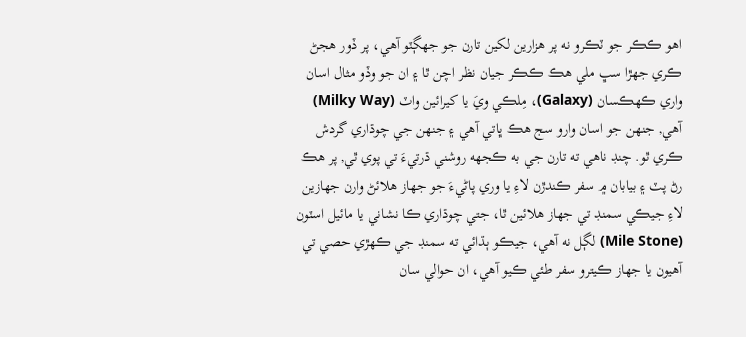اهو ڪڪر جو ٽڪرو نه پر هزارين لکين تارن جو جهڳٽو آهي، پر ڏور هجڻ ڪري جهڙا سڀ ملي هڪ ڪڪر جيان نظر اچن ٿا ۽ ان جو وڏو مثال اسان واري ڪهڪسان (Galaxy)، مِلڪي ويَ يا کيرائين واٽ (Milky Way) آهي, جنهن جو اسان وارو سج هڪ ڀاتي آهي ۽ جنهن جي چوڌاري گردش ڪري ٿو. چنڊ ناهي ته تارن جي به ڪجهه روشني ڌرتيءَ تي پوي ٿي, پر هڪ رڻ پٽ ۽ بيابان ۾ سفر ڪندڙن لاءِ يا وري پاڻيءَ جو جهاز هلائڻ وارن جهازين لاءِ جيڪي سمنڊ تي جهاز هلائين ٿا، جتي چوڌاري ڪا نشاني يا مائيل اسٽون (Mile Stone) لڳل نه آهي، جيڪو ٻڌائي ته سمنڊ جي ڪهڙي حصي تي آهيون يا جهاز ڪيترو سفر طئي ڪيو آهي، ان حوالي سان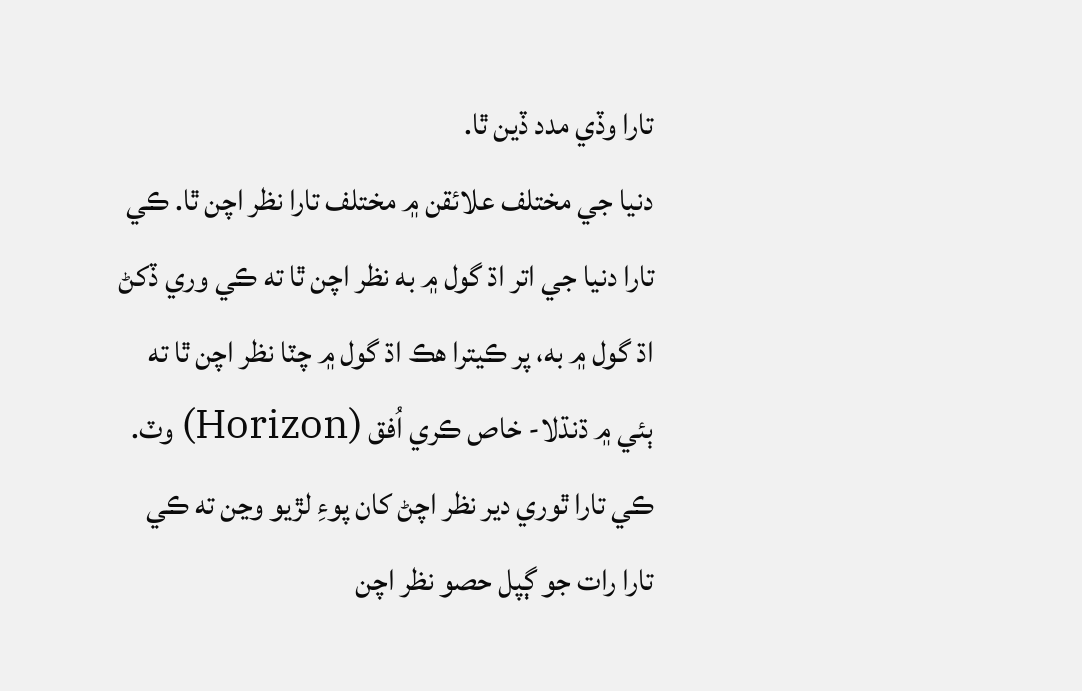تارا وڏي مدد ڏين ٿا.
دنيا جي مختلف علائقن ۾ مختلف تارا نظر اچن ٿا. ڪي تارا دنيا جي اتر اڌ گول ۾ به نظر اچن ٿا ته ڪي وري ڏکڻ اڌ گول ۾ به، پر ڪيترا هڪ اڌ گول ۾ چٽا نظر اچن ٿا ته ٻئي ۾ ڌنڌلا- خاص ڪري اُفق (Horizon) وٽ. ڪي تارا ٿوري دير نظر اچڻ کان پوءِ لڙيو وڃن ته ڪي تارا رات جو ڳپل حصو نظر اچن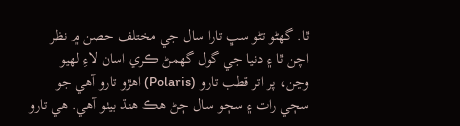ٿا. گهڻو تڻو سڀ تارا سال جي مختلف حصن ۾ نظر اچن ٿا ۽ دنيا جي گول گهمڻ ڪري اسان لاءِ لهيو وڃن، پر اتر قطب تارو (Polaris) اهڙو تارو آهي جو سڄي رات ۽ سڄو سال ڄڻ هڪ هنڌ بيٺو آهي. هي تارو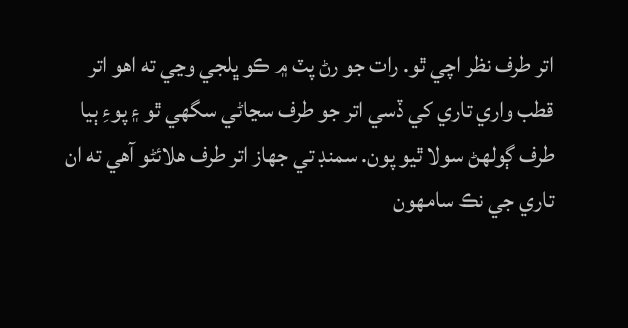اتر طرف نظر اچي ٿو. رات جو رڻ پٽ ۾ ڪو ڀلجي وڃي ته اهو اتر قطب واري تاري کي ڏسي اتر جو طرف سڃاڻي سگهي ٿو ۽ پوءِ ٻيا طرف ڳولهڻ سولا ٿيو پون. سمنڊ تي جهاز اتر طرف هلائڻو آهي ته ان تاري جي نڪ سامهون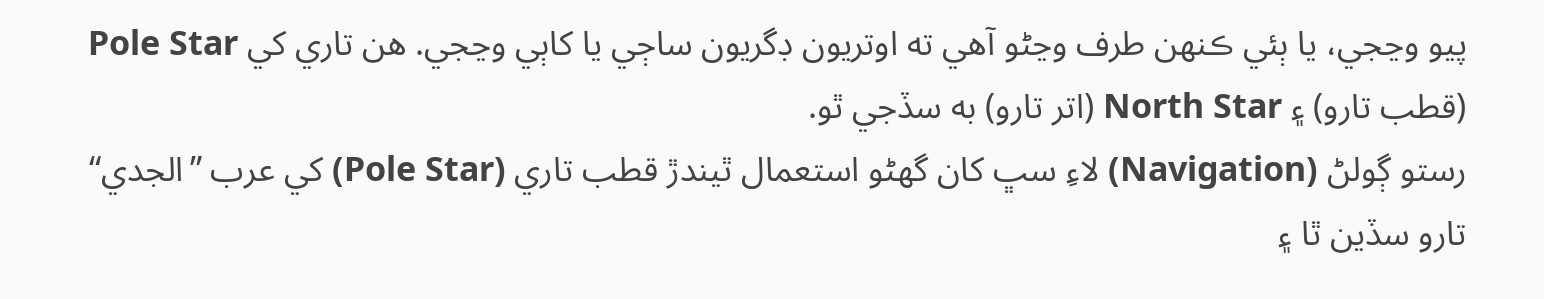پيو وڃجي، يا ٻئي ڪنهن طرف وڃڻو آهي ته اوتريون ڊگريون ساڄي يا کاٻي وڃجي. هن تاري کي Pole Star (قطب تارو) ۽ North Star (اتر تارو) به سڏجي ٿو.
رستو ڳولڻ (Navigation) لاءِ سڀ کان گهڻو استعمال ٿيندڙ قطب تاري (Pole Star) کي عرب ”الجدي“ تارو سڏين ٿا ۽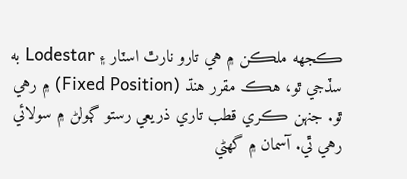ڪجهه ملڪن ۾ هي تارو نارٿ اسٽار ۽ Lodestar به سڏجي ٿو، هڪ مقرر هنڌ (Fixed Position) ۾ رهي ٿو. جنهن ڪري قطب تاري ذريعي رستو ڳولڻ ۾ سولائي رهي ٿي. آسمان ۾ گهڻي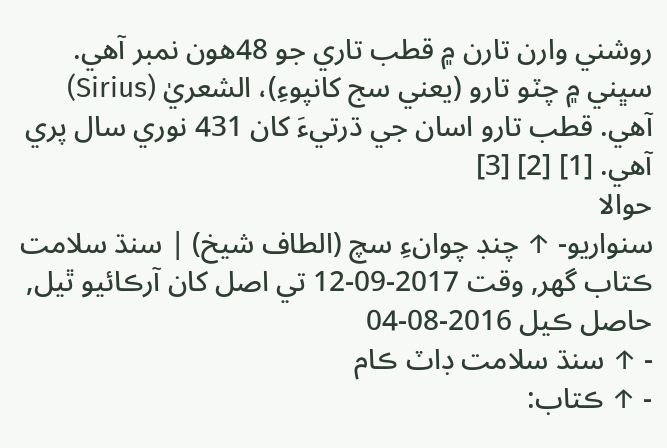روشني وارن تارن ۾ قطب تاري جو 48هون نمبر آهي. سڀني ۾ چٽو تارو (يعني سج کانپوءِ)، الشعريٰ (Sirius) آهي. قطب تارو اسان جي ڌرتيءَ کان 431 نوري سال پري آهي. [1] [2] [3]
حوالا
سنواريو- ↑ چنڊ چوانءِ سچ (الطاف شيخ) | سنڌ سلامت ڪتاب گهر, وقت 2017-09-12 تي اصل کان آرڪائيو ٿيل, حاصل ڪيل 2016-08-04
- ↑ سنڌ سلامت ڊاٽ ڪام
- ↑ ڪتاب: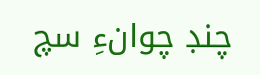چنڊ چوانءِ سچ